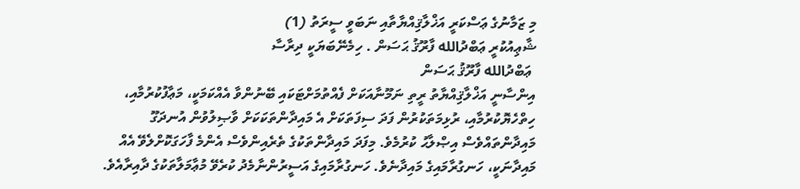މި ޒަމާނުގެ ޢަސްކަރީ އަޚްލާޤިއްޔާތާއި ނަބަވީ ސީރަތު (1)
ޝާޢިއުކުރީ ޢަބްދުالله ފާރޫޤު ޙަސަން . ހިމެނޭބަޔަކީ ދިރާސާ
 ޢަބްދުالله ފާރޫޤު ޙަސަން
އިންސާނީ އަޚްލާޤިއްޔާތު ރީތި ނަމޫނާއަކަށް ފެއްތުމަށްޓަކައި ބޭނުންވާ އެއްކަމަކީ، މަޢާފުކުރުމާއި، ހިތްހެޔޮކުރުމާއި، ރުޅިމަތަކުރުން ފަދަ ސިފަތަކަށް އެ މައިދާންތަކަކަށް ވާޞިލުވުން އުނދަގޫ މައިދާންތައްވެސް އިޞްލާޙު ކުރުމެވެ. މިފަދަ މައިދާންތަކުގެ ތެރެއިންވެސް އެންމެ ފާހަގަކޮށްލެވޭ އެއް މައިދާނަކީ، ހަނގުރާމައިގެ މައިދާނެވެ. ހަނގުރާމައިގެ އަސީރުންނާމެދު ކުރެވޭ މުޢާމަލާތަކުގެ ދާއިރާއެވެ.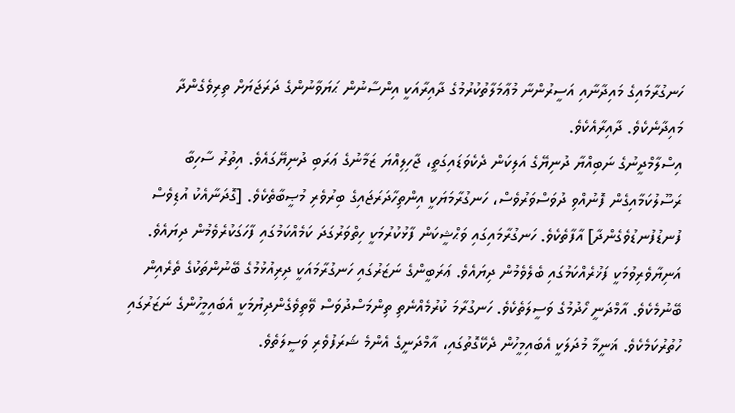ހަނގުރާމައިގެ މައިދާނާއި އަސީރުންނާ މުޢާމަލާތުކުރުމުގެ ދާއިރާއަކީ އިންސާނުން ޙަޔަވާނުންގެ ދަރަޖަޔަށް ތިރިވެގެންދާ މައިދާނެކެވެ. ދާއިރާއެކެވެ.
އިސްލާމްދީނުގެ ނަބިއްޔާ ދުނިޔޭގެ އަލިކަން ދެކެވަޑައިގަތީ، ޖާހިލިއްޔަ ޒަމާނުގެ ޢަރަބި ދުނިޔޭގައެވެ. އިތުރު ސާހިބާ ރަސޫލުކަމާއިގެން ފޮނުއްވި ދުވަސްވަރުވެސް، ހަނގުރާމަޔަކީ އިންތިހާދަރަޖައިގެ ބިރުވެރި މުޞީބާތެކެވެ. [ގޮދަނާއެކު އުޑިވެސް ފުނޑުފުނޑުވެގެންދާ] އާފާތެކެވެ. ހަނގުރާމައިގައި ވަޙްޝީކަން ފާޅުކުރުމަކީ ހިތްވަރުގަދަ ކަމެއްކަމުގައި ފާހަގަކުރެވެމުން ދިޔައެވެ. އަނިޔާވެރިވުމަކީ ފަޚުރެއްކަމުގައި ބެލެވެމުން ދިޔައެވެ. ޢަރަބީންގެ ނަޒަރުގައި ހަނގުރާމައަކީ ދިރިއުޅުމުގެ ބޭނުންތަކުގެ ތެރެއިން ބޭނުމެކެވެ. އާމްދަނީ ހޯދުމުގެ ވަސީލަތެކެވެ. ހަނގުރާމަ ކުރުމެއްނެތި ތިންމަސްދުވަސް ވޭތިވެގެންދިޔުމަކީ އެބައިމީހުންގެ ނަޒަރުގައި ހުތުރުކަމެކެވެ. ޣަނީމާ މުދަލަކީ އެބައިމީހުން ދެކޭގޮތުގައި، އާމްދަނީގެ އެންމެ ޝަރަފުވެރި ވަސީލަތެވެ.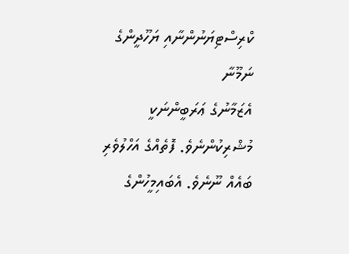ކްރިސްޓިޔަނުންނާއި ޔަހޫދީންގެ ނަމޫނާ
އެޒަމާނުގެ ޢަރަބީންނަކީ މުޝްރިކުންނެވެ. ފޮތެއްގެ އަހްލުވެރި ބައެއް ނޫނެވެ. އެބައިމީހުންގެ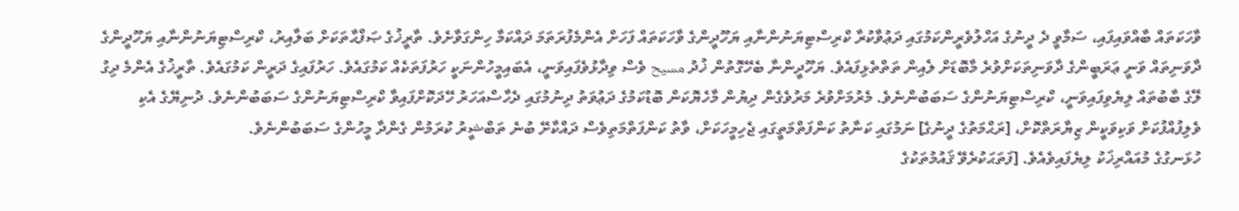ވާހަކަތައް ބާއްވައިފައި، ސަމާވީ ދެ ދީނުގެ އަހްލުވެރީންކަމުގައި ދަޢުވާކުރާ ކްރިސްޓިޔަނުންނާއި ޔަހޫދީންގެ ވާހަކަތައް ފަހަށް އެންމެފުރަތަމަ ދައްކަމާ ހިންގަވާށެވެ. ތާރީޚުގެ ޞަފްޙާތަކަށް ބަލާއިރު، ކްރިސްޓިޔަނުންނާއި ޔަހޫދީންގެ ދާވަނިތައް ވަނީ ޢަރަބީންގެ ދާވަނިތަކަށްވުރެ މާބޮޑަށް ލެއިން ތަތްތެޅިފައެވެ. ޔަހޫދީންނާ ބެހޭގޮތުން ޚުދު مسيح ވެސް ވިދާޅުވެފައިވަނީ، އެބައިމީހުންނަކީ ހަރުފަތަކެއް ކަމުގައެވެ. ހަރުފައިގެ ދަރީން ކަމުގައެވެ. ތާރީޚުގެ އެންމެ ދިގު ލޭގެ ބާބުތައް ލިޔެވިފައިވަނީ، ކްރިސްޓިޔަނުންގެ ސަބަބުންނެވެ. މެރުމަށްވުރެ މަރުވެގެން ދިޔުން މާހެޔޮކަން ބޮޑުކަމުގެ ދަޢުވަތު ދިނުމުގައި ދެހާސްއަހަރު ހޭދަކޮށްފައިވާ ކްރިސްޓިޔަނުންގެ ސަބަބުންނެވެ. ދުނިޔޭގެ އެކި ވެލިފުއްފުކަށް ވަކިވަކީން ޒިޔާރަތްކޮށް، [ރަޙްމަތުގެ ދީނުގެ] ނަމުގައި ކަނާތު ކަންފަތްމަތީގައި ޖެހިމީހަކަށް، ވާތު ކަންފަތްމަތިވެސް ދައްކާށޭ ބުނެ ތަބްޝީރު ކުރަމުން ގެންދާ މީހުންގެ ސަބަބުންނެވެ.
ހުޅަނގުގެ މުއައްރިޚަކު ލިޔެފައިވެއެވެ. [ފަތަޙަކުރެވޭ ޤައުމުތަކުގެ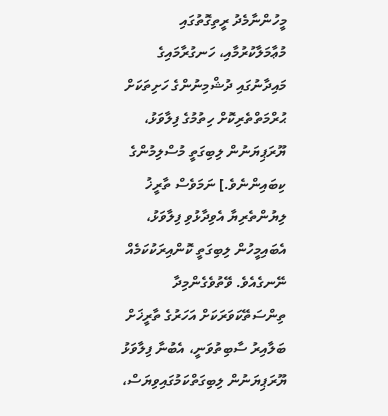މީހުންނާމެދު ރީތިގޮތުގައި މުޢާމަލާކުރުމާއި، ހަނގުރާމައިގެ މައިދާނުގައި ދުޝްމިނުންގެ ހަށިތަކަށް ޙުރްމަތްތެރިކޮށް ހިތުމުގެ ފިލާވަޅު، ޔޫރަޕިޔަނުން ލިބިގަތީ މުސްލިމުންގެ ކިބައިންނެވެ.] ނަމަވެސް ތާރީޚު ލިޔުންތެރިޔާ އެވިދާޅުވި ފިލާވަޅު، އެބައިމީހުން ލިބިގަތީ ކޮންއިރަކުކަމެއް ނޭނގެއެވެ. ވޭތުވެގެންމިދާ ތިންސަތޭކަވަރަކަށް އަހަރުގެ ތާރީޚަށް ބަލާއިރު ސާބިތުވަނީ، އެބުނާ ފިލާވަޅު ޔޫރަޕިޔަނުން ލިބިގަތްކަމުގައިވިޔަސް،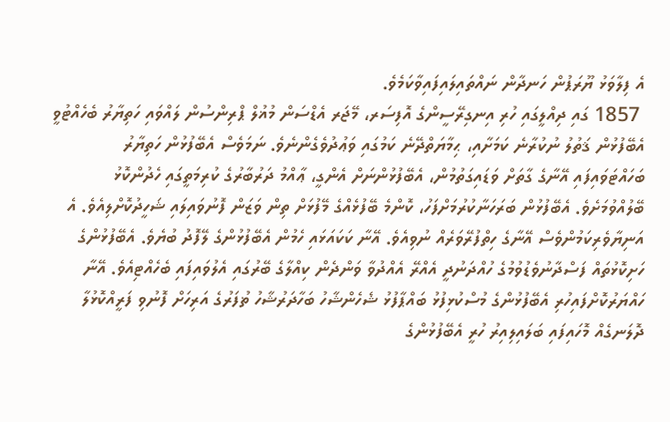އެ ފިލާވަޅު ޔޫރަޕުން ހަނދާން ނައްތައިލައިފައިވާކަމެވެ.
 1857 ގައި ދިއްލީގައި ހުރި އިނގިރޭސީންގެ އޮފިސަރ، މޭޖަރ އެޑްސަން މުޣުލް ޕްރިންސުން ލައްވައި ހަތިޔާރު ބެހެއްޓުވީ އެބޭފުޅުން ޤަތުލު ނުކުރާނެ ކަމަށާއި، ޙިމާޔަތްދޭނެ ކަމުގައި ވަޢުދުވެގެންނެވެ. ނަމަވެސް އެބޭފުޅުން ހަތިޔާރު ބަހައްޓަވައިފައި އޭނާގެ ގާތަށް ވަޑައިގަތުމުން، އެބޭފުޅުންނަށް އެންގީ، ޢާއްމު ދަރުބާރުގެ ކުރިމަތީގައި ހެދުންކޮޅު ބޭލުއްވުމަށެވެ. އެބޭފުޅުން ބަރަހަނާކުރުމަށްފަހު، ކޮންމެ ބޭފުޅެއްގެ މޭފުޅަށް ތިން ވަޒަން ފޮނުވައިލައި ޝަހީދުކޮށްލިއެވެ. އެ އަނިޔާވެރިކަމުންވެސް އޭނާގެ ހިތްފުރޭވަރެއް ނުވިއެވެ. އޭނާ ކަކައަޅައި ހެމުން އެބޭފުޅުންގެ ލޭފޮދު ބުޔެވެ. އެބޭފުޅުންގެ ހަށިކޮޅުތައް ފަސްދާނުވެޑުވުމުގެ ހުއްދަނުދީ އެއްރޭ އެއްދުވާ ވަންދެން ކިއްލާގެ ބޭރުގައި އެލުވައިފައި ބެހެއްޓިއެވެ. އޭނާ ހައްޔަރުކޮށްފައިހުރި އެބޭފުޅުންގެ މުސްކުޅިފުޅު ބައްޕާފުޅު ޝެހެންޝާހު ބަހާދަރުޝާހު ޡުފަރުގެ އަރިހަށް ފޮނުވި ފަރީއްކޮޅުލާ ދޮލަނގެއް މޮހައިފައި ބަލައިލިއިރު ހުރީ އެބޭފުޅުންގެ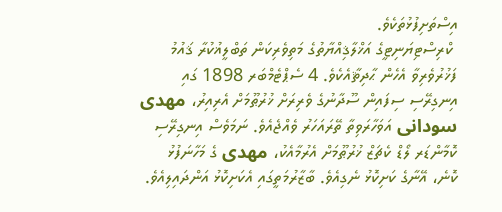އިސްތަށިފުޅުތަކެވެ.
 ކްރިސްޓިޔަނިޓީގެ އަޚްލާޤިއްޔާތުގެ މަތިވެރިކަން ތަބްލީޣުކުރާ ޤައުމު ފަޚުރުވެރިވާ އެހެން ޙާދިޘާއެކެވެ. 4 ސެޕްޓެމްބަރ 1898 ގައި އިނގިރޭސި ސިފައިން ސޫދާނުގެ ވެރިރަށް ޚުރުޠޫމަށް އެރިއިރު، مهدى سودانى އަވަހާރަވިތާ ތޭރައަހަރު ވެއްޖެއެވެ. ނަމަވެސް އިނގިރޭސި ކޮމާންޑަރ ލޯޑް ކެޗަޒް ޚުރުޠޫމަށް އެރުމާއެކު، مهدى ގެ މަހާނަފުޅު ކޮނެ، އޭނާގެ ކަށިކޮޅު ނެގިއެވެ. ބާޒާރުމަތީގައި އެކަށިކޮޅު އަންދައިލިއެވެ.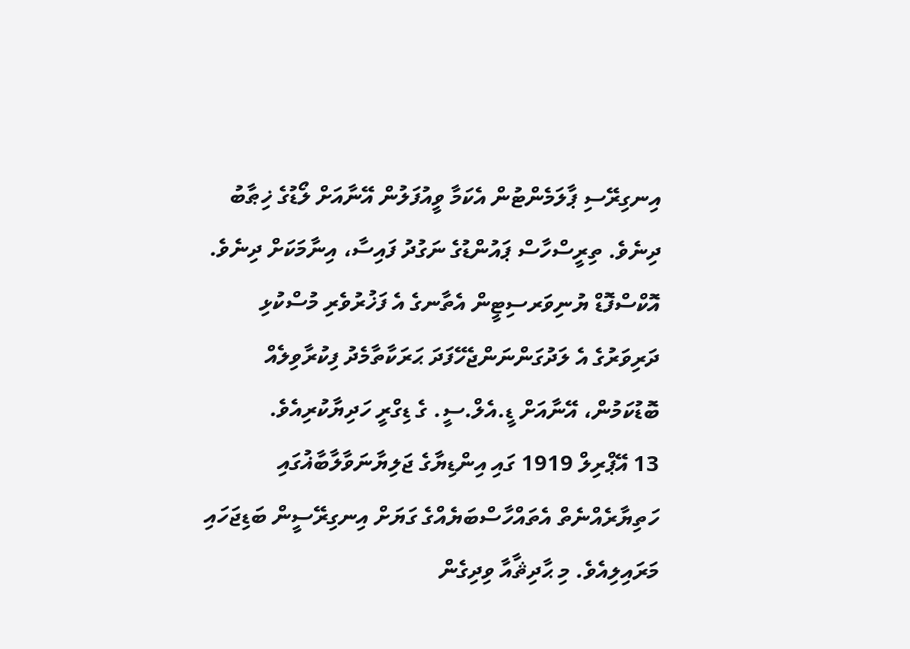އިނގިރޭސި ޕާލަމެންޓުން އެކަމާ ވީއުފަލުން އޭނާއަށް ލޯޑުގެ ޚިޠާބު ދިނެވެ. ތިރީސްހާސް ޕައުންޑުގެ ނަގުދު ފައިސާ، އިނާމަކަށް ދިނެވެ. އޮކްސްފޮޑް ޔުނިވަރސިޓީން އެތާނގެ އެ ފަޚުރުވެރި މުސްކުޅި ދަރިވަރުގެ އެ ލަދުގަންނަންޖެހޭފަދަ ޙަރަކާތާމެދު ފިކުރާވިލެއް ބޮޑުކަމުން، އޭނާއަށް ޑީ.އެލް.ސީ. ގެ ޑިގްރީ ހަދިޔާކުރިއެވެ.
13 އޭޕްރިލް 1919 ގައި އިންޑިޔާގެ ޖަލިޔާނަވާލާބާޣުގައި ހަތިޔާރެއްނެތް އެތައްހާސްބަޔެއްގެ ގަޔަށް އިނގިރޭސީން ބަޑިޖަހައި މަރައިލިއެވެ. މި ޙާދިޘާއާ ވިދިގެން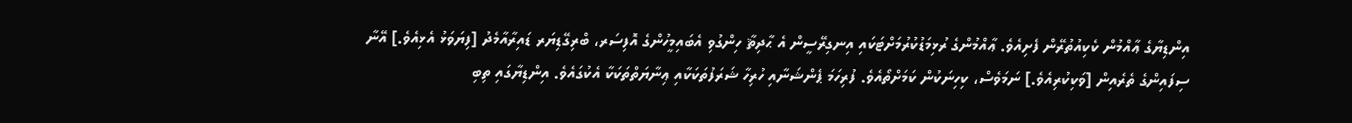އިންޑިޔާގެ ޢާއްމުން ކެކިއުތުރޭން ފެށިއެވެ. ޢާއްމުންގެ ރުޅިމަޑުކުރުމަށްޓަކައި އިނގިރޭސީން އެ ޙާދިޘާ ހިންގުވި އެބައިމީހުންގެ އޮފިސަރ، ބްރިގޭޑިޔަރ ޑައިރާއާމެދު [ފިޔަވަޅު އެޅިއެވެ.] އޭނާ ސިފައިންގެ ތެރެއިން [ވަކިކުރިއެވެ.] ނަމަވެސް، ކިހިނަކުން ކަމަށްތޯއެވެ. ފުރިހަމަ ޕެންޝަނާއި ހުރިހާ ޝަރަފުތަކަކާއި ޢިނާޔަތްތަކަކާ އެކުގައެވެ. އިންޑިޔާގައި ތިބި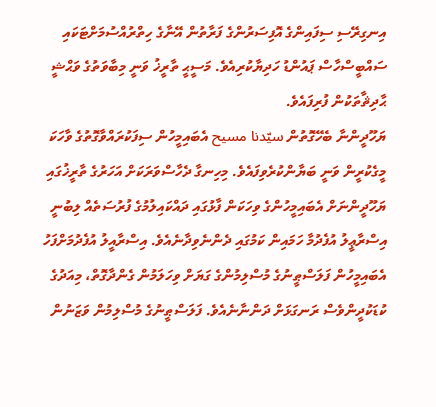އިނގިރޭސި ސިފައިންގެ އޮފިސަރުންގެ ފަރާތުން އޭނާގެ ހިތްރުއްސުމަށްޓަކައި ސައްބީސްހާސް ޕައުންޑު ހަދިޔާކުރިއެވެ. މަސީޙީ ތާރީޚު ވަނީ މިބާވަތުގެ ވަޙްޝީ ޙާދިޘާތަކުން ފުރިފައެވެ.
ޔަހޫދީންނާ ބެހޭގޮތުން سيّدنا مسيح އެބައިމީހުން ސިފަކުރައްވާގޮތުގެ ވާހަކަ މީގެކުރީން ވަނީ ބަޔާންކުރެވިފައެވެ. މިހިނގާ ދެހާސްވަރަކަށް އަހަރުގެ ތާރީޚުގައި ޔަހޫދީންނަށް އެބައިމީހުންގެ ވިހަކަން ފާޅުގައި ދައްކައިލުމުގެ ފުރުސަތެއް ލިބުނީ އިސްރާޢީލު އުފެދުމާ ހަމައިން ކަމުގައި ދެންނެވިދާނެއެވެ. އިސްރާއީލު އުފެދުމަށްފަހު އެބައިމީހުން ފަލަސްޠީނުގެ މުސްލިމުންގެ ގަޔަށް ވިހަލަމުން ގެންދާގޮތް، މިއަދުގެ ކުޑަކުދީންވެސް ރަނގަޅަށް ދަންނާނެއެވެ. ފަލަސްޠީނުގެ މުސްލިމުން ވަޒަނުން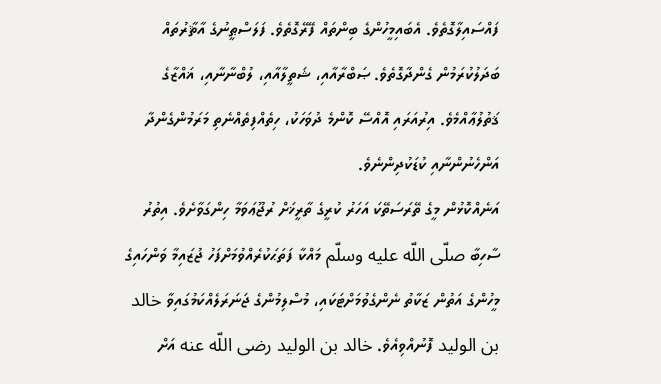ފައްސައިލާގޮތެވެ. އެބައިމީހުންގެ ބިންތައް ފޭރޭގޮތެވެ. ފަލަސްޠީނުގެ އާޘާރުތައް ބަދަލުކުރަމުން ގެންދާގޮތެވެ. ޞަބްރާއާއި، ޝަތީލާއާއި، ލުބްނާނާއި، ޣައްޒާގެ ޤަތުލުޢާއްމެވެ. އިރުއަރައި އޮއްސޭ ކޮންމެ ދުވަހަކު، ހިތެއްފިތެއްނެތި މަރަމުންގެންދާ އަންހެނުންނާއި ކުޑަކުދިންނެވެ.
އަނެއްކޮޅުން މީގެ ތޭރަސަތޭކަ އަހަރު ކުރީގެ ތާރީޚަށް ރުޖޫޢަވަމާ ހިންގަވާށެވެ. އިތުރު ސާހިބާ صلّى اللّه عليه وسلّم މައްކާ ފަތަޙަކުރެއްވުމަށްފަހު ޖުޒައިމާ ވަންހައިގެ މީހުންގެ އަތުން ޒަކާތު ނެންގެވުމަށްޓަކައި، މުސްލިމުންގެ ޖަނަރަލެއްކަމުގައިވާ خالد بن الوليد ފޮނުއްވިއެވެ. خالد بن الوليد رضى اللّه عنه އަށް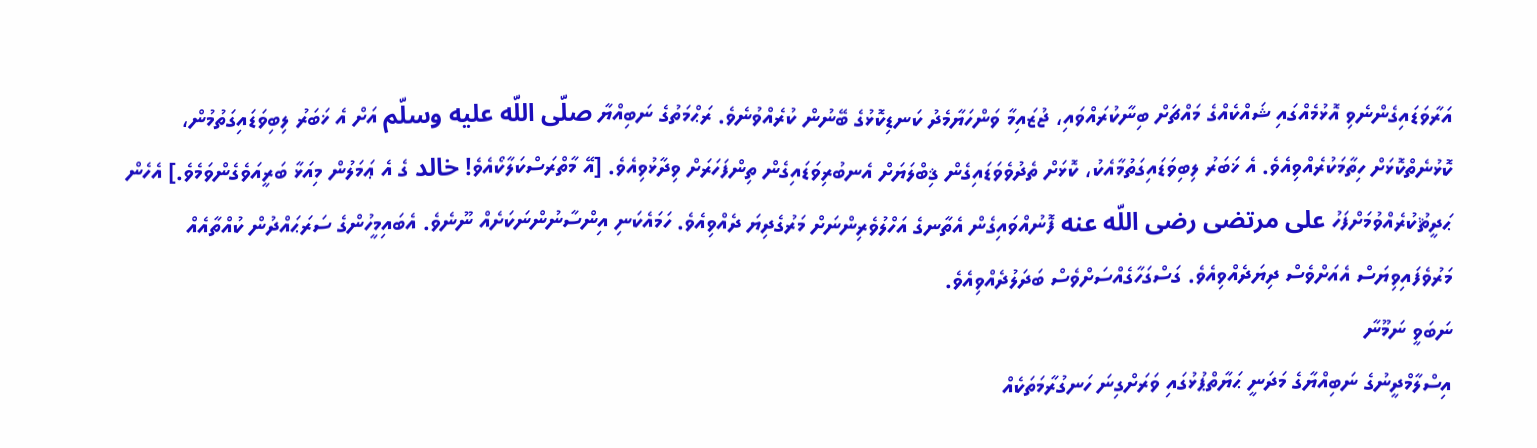އަރާވަޑައިގެންނެވި އޮޅުމެއްގައި ޝައްކެއްގެ މައްޗަށް ބިނާކުރައްވައި، ޖުޒައިމާ ވަންހަޔާމެދު ކަނޑިކޮޅުގެ ބޭނުން ކުރެއްވުނެވެ. ރަޙްމަތުގެ ނަބިއްޔާ صلّى اللّه عليه وسلّم އަށް އެ ޚަބަރު ލިބިވަޑައިގަތުމުން، ކޮޅުނެތްކޮޅަށް ހިތާމަކުރެއްވިއެވެ. އެ ޚަބަރު ލިބިވަޑައިގަތުމާއެކު، ކޮޅަށް ތެދުވެވަޑައިގެން ޤިބްލަޔަށް އެނބުރިވަޑައިގެން ތިންފަހަރަށް ވިދާޅުވިއެވެ. [އޭ މާތްރަސްކަލާކޯއެވެ! خالد ގެ އެ ޢަމަލުން މިއަޅާ ބަރީއަވެގެންވަމެވެ.] އެހެން ޙަދީޘުކުރެއްވުމަށްފަހު على مرتضى رضى اللّه عنه ފޮނުއްވައިގެން އެތާނގެ އަހްލުވެރިންނަށް މަރުގެދިޔަ ދެއްވިއެވެ. ހަމައެކަނި އިންސާނުންނަކަށެއް ނޫނެވެ. އެބައިމީހުންގެ ސަރަޙައްދުން ކުއްތާއެއް މަރުވެފައިވިޔަސް އެއަށްވެސް ދިޔަދެއްވިއެވެ. ގަސްގަހާގެއްސަށްވެސް ބަދަލުދެއްވިއެވެ.
ނަބަވީ ނަމޫނާ
އިސްލާމްދީނުގެ ނަބިއްޔާގެ މަދަނީ ޙަޔާތްޕުޅުގައި ވަރަށްގިނަ ހަނގުރާމަތަކެއް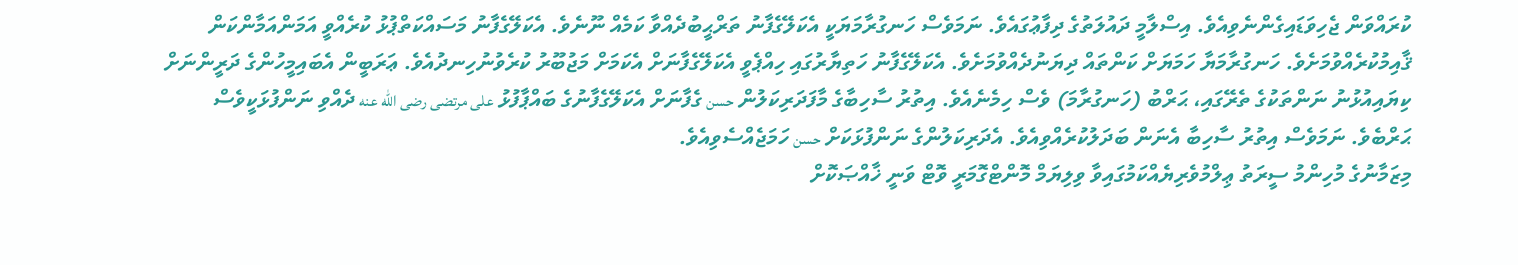ކުރައްވަން ޖެހިވަޑައިގެންނެވިއެވެ. އިސްލާމީ ދައުލަތުގެ ދިފާޢުގައެވެ. ނަމަވެސް ހަނގުރާމަޔަކީ އެކަލޭގެފާނު ތަރްޙީބުދެއްވާ ކަމެއް ނޫނެވެ. އެކަލޭގެފާނު މަސައްކަތްޕުޅު ކުރެއްވީ އަމަންއަމާންކަން ޤާއިމުކުރެއްވުމަށެވެ. ހަނގުރާމަޔާ ހަމަޔަށް ކަންތައް ދިޔަނުދެއްވުމަށެވެ. އެކަލޭގެފާނު ހަތިޔާރުގައި ހިއްޕެވީ އެކަލޭގެފާނަށް އެކަމަށް މަޖުބޫރު ކުރެވުނުހިނދުއެވެ. ޢަރަބީން އެބައިމީހުންގެ ދަރީންނަށް ކިޔައިއުޅުނު ނަންތަކުގެ ތެރޭގައި، ޙަރްބު (ހަނގުރާމަ) ވެސް ހިމެނެއެވެ. އިތުރު ސާހިބާގެ މާފަދަރިކަލުން حسن ގެފާނަށް އެކަލޭގެފާނުގެ ބައްޕާފުޅު على مرتضى رضى اللّه عنه ދެއްވި ނަންފުޅަކީވެސް ޙަރްބެވެ. ނަމަވެސް އިތުރު ސާހިބާ އެނަން ބަދަލުކުރެއްވިއެވެ. އެދަރިކަލުންގެ ނަންފުޅަކަށް حسن ހަމަޖެއްސެވިއެވެ.
މިޒަމާނުގެ މުހިންމު ސީރަތު ޢިލްމުވެރިޔެއްކަމުގައިވާ ވިލިޔަމް މޮންޓްގޮމަރީ ވޮޓް ވަނީ ޚާއްޞަކޮށް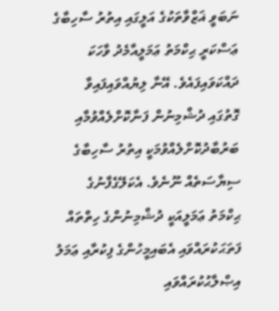ނަބަވީ ޣަޒްވާތަކުގެ އަލީގައި އިތުރު ސާހިބާގެ ޢަސްކަރީ ޙިކްމަތު ޢަމަލީއާމެދު ވާހަކަ ދައްކަވައިފައެވެ. އޭނާ ލިޔުއްވައިފައިވާ ގޮތުގައި ދުޝްމިނުން ފަނާކޮށްލެއްވުމާއި ބަރުބާދުކޮށްލެއްވުމަކީ އިތުރު ސާހިބާގެ ސިޔާސަތެއް ނޫނެވެ. އެކަލޭގެފާނުގެ ޙިކްމަތު ޢަމަލީއަކީ ދުޝްމިނުންގެ ހިތްތައް ފަތަޙަކުރައްވައި އެބައިމީހުންގެ ފިކުރާއި ޢަމަލު އިޞްލާޙުކުރައްވައި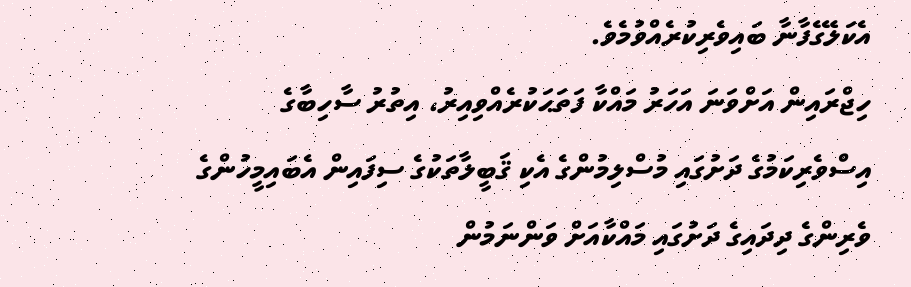އެކަލޭގެފާނާ ބައިވެރިކުރެއްވުމެވެ.
ހިޖްރައިން އަށްވަނަ އަހަރު މައްކާ ފަތަޙަކުރެއްވިއިރު، އިތުރު ސާހިބާގެ އިސްވެރިކަމުގެ ދަށުގައި މުސްލިމުންގެ އެކި ޤަބީލާތަކުގެ ސިފައިން އެބައިމީހުންގެ ވެރިންގެ ދިދައިގެ ދަށުގައި މައްކާއަށް ވަންނަމުން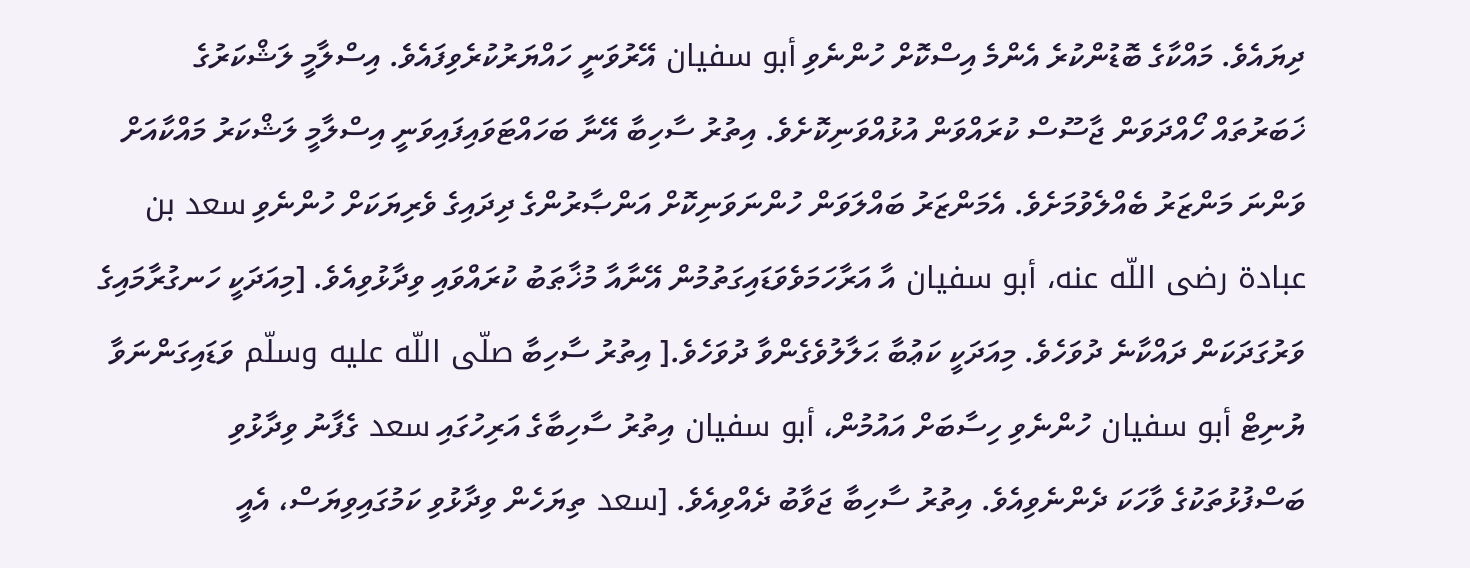ދިޔައެވެ. މައްކާގެ ބޮޑުންކުރެ އެންމެ އިސްކޮށް ހުންނެވި أبو سفيان އޭރުވަނީ ހައްޔަރުކުރެވިފައެވެ. އިސްލާމީ ލަޝްކަރުގެ ޚަބަރުތައް ހޯއްދަވަން ޖާސޫސް ކުރައްވަން އުޅުއްވަނިކޮށެވެ. އިތުރު ސާހިބާ އޭނާ ބަހައްޓަވައިފައިވަނީ އިސްލާމީ ލަޝްކަރު މައްކާއަށް ވަންނަ މަންޒަރު ބެއްލެވުމަށެވެ. އެމަންޒަރު ބައްލަވަން ހުންނަވަނިކޮށް އަންޞާރުންގެ ދިދައިގެ ވެރިޔަކަށް ހުންނެވި سعد بن عبادة رضى اللّه عنه، أبو سفيان އާ އަރާހަމަވެވަޑައިގަތުމުން އޭނާއާ މުޚާޠަބު ކުރައްވައި ވިދާޅުވިއެވެ. [މިއަދަކީ ހަނގުރާމައިގެ ވަރުގަދަކަން ދައްކާނެ ދުވަހެވެ. މިއަދަކީ ކަޢުބާ ޙަލާލުވެގެންވާ ދުވަހެވެ.[ އިތުރު ސާހިބާ صلّى اللّه عليه وسلّم ވަޑައިގަންނަވާ ޔުނިޓް أبو سفيان ހުންނެވި ހިސާބަށް އައުމުން، أبو سفيان އިތުރު ސާހިބާގެ އަރިހުގައި سعد ގެފާނު ވިދާޅުވި ބަސްފުޅުތަކުގެ ވާހަކަ ދެންނެވިއެވެ. އިތުރު ސާހިބާ ޖަވާބު ދެއްވިއެވެ. [سعد ތިޔަހެން ވިދާޅުވި ކަމުގައިވިޔަސް، އެއީ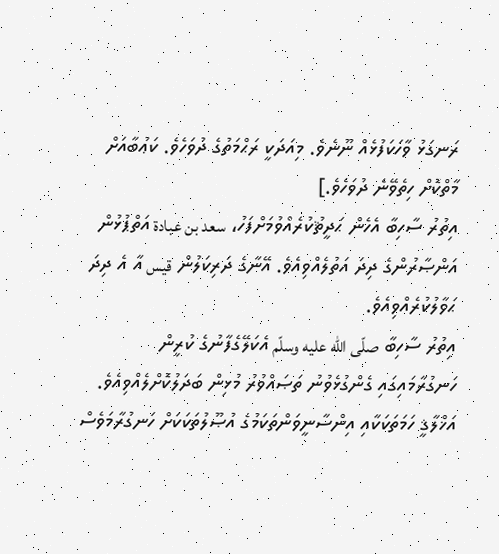ރަނގަޅު ވާހަކަފުޅެއް ނޫނެވެ. މިއަދަކީ ރަޙްމަތުގެ ދުވަހެވެ. ކަޢުބާއަށް މާތްކޮށް ހިތެވޭނެ ދުވަހެވެ.]
އިތުރު ސާހިބާ އެހެން ޙަދީޘުކުރެއްވުމަށްފަހު، سعد بن عبادة އަތްޕުޅުން އަންޞާރުންގެ ދިދަ އަތުލެއްވިއެވެ. އޭނާގެ ދަރިކަލުން قيس އާ އެ ދިދަ ޙަވާލުކުރެއްވިއެވެ.
އިތުރު ސާހިބާ صلّى اللّه عليه وسلّم އެކަލޭގެފާނުގެ ކުރީން ހަނގުރާމައިގައި ގެންގުޅެވުނު ތަޞައްވުރު މުޅިން ބަދަލުކޮށްލެއްވިއެވެ. އަޚްލާޤީ ހަމަތަކަކާއި އިންސާނީވަންތަކަމުގެ އުޞޫލުތަކަކަށް ހަނގުރާމަވެސް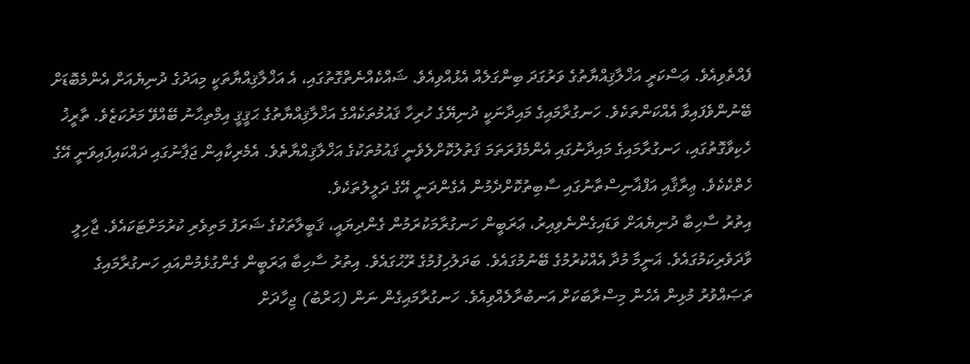ފެއްތެވިއެވެ. ޢަސްކަރީ އަޚްލާޤިއްޔާތުގެ ވަރުގަދަ ބިންގަލެއް އެޅުއްވިއެވެ. ޝައްކެއްނެތްގޮތުގައި، އެ އަޚްލާޤިއްޔާތަކީ މިއަދުގެ ދުނިޔެއަށް އެންމެބޮޑަށް ބޭނުންވެފައިވާ އެއްކަންތަކެވެ. ހަނގުރާމައިގެ މައިދާނަކީ ދުނިޔޭގެ ހުރިހާ ޤައުމުތަކެއްގެ އަޚްލާޤިއްޔާތުގެ ޙަޤީޤީ އިމްތިޙާނު ބޭއްވޭ މަރުކަޒެވެ. ތާރީޚު ހެކިވާގޮތުގައި، ހަނގުރާމައިގެ މައިދާނުގައި އެންމެފުރަތަމަ ޤަތުލުކޮށްލެވެނީ ޤައުމުތަކުގެ އަޚްލާޤިއްޔާތެވެ. އެމެރިކާއިން ޖަޕާނުގައި ދައްކައިފައިވަނީ އޭގެ ހެތްކެކެވެ. ޢިރާޤާއި އަފްޣާނިސްތާނުގައި ސާބިތުކޮށްދެމުން އެގެންދަނީ އޭގެ ދަލީލުތަކެވެ.
އިތުރު ސާހިބާ ދުނިޔެއަށް ވަޑައިގެންނެވިއިރު، ޢަރަބީން ހަނގުރާމަކުރަމުން ގެންދިޔައީ، ޤަބީލާތަކުގެ ޝަރަފު މަތިވެރި ކުރުމަށްޓަކައެވެ. ޖާހިލީ ވާދަވެރިކަމުގައެވެ. ޣަނީމާ މުދާ އެއްކުރުމުގެ ބޭނުމުގައެވެ. ބަދަލުހިފުމުގެ ރޫޙުގައެވެ. އިތުރު ސާހިބާ ޢަރަބީން ގެންގުޅެމުންއައި ހަނގުރާމައިގެ ތަޞައްވުރު މުޅިން އެހެން މިސްރާބަކަށް އަނބުރާލެއްވިއެވެ. ހަނގުރާމައިގެން ނަން (ޙަރްބު) ޖިހާދަށް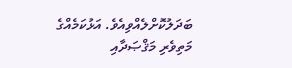ބަދަލުކޮށްލެއްވިއެވެ. އަޅުކަމެއްގެ މަތިވެރި މަޤްޞަދާއި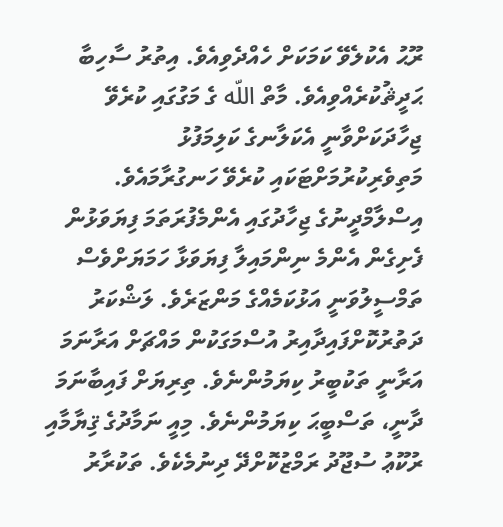ރޫޙު އެކުލެވޭ ކަމަކަށް ހެއްދެވިއެވެ. އިތުރު ސާހިބާ ޙަދީޘުކުރެއްވިއެވެ. މާތް اللّه ގެ މަގުގައި ކުރެވޭ ޖިހާދަކަށްވާނީ އެކަލާނގެ ކަލިމަފުޅު މަތިވެރިކުރުމަށްޓަކައި ކުރެވޭ ހަނގުރާމައެވެ. އިސްލާމްދީނުގެ ޖިހާދުގައި އެންމެފުރަތަމަ ފިޔަވަޅުން ފެށިގެން އެންމެ ނިންމައިލާ ފިޔަވަޅާ ހަމަޔަށްވެސް ތަމްސީލުވަނީ އަޅުކަމެއްގެ މަންޒަރެވެ. ލަޝްކަރު ދަތުރުކޮށްފައިދާއިރު އުސްމަގަކުން މައްޗަށް އަރާނަމަ އަރާނީ ތަކުބީރު ކިޔަމުންނެވެ. ތިރިޔަށް ފައިބާނަމަ ދާނީ، ތަސްބީޙަ ކިޔަމުންނެވެ. މިއީ ނަމާދުގެ ޤިޔާމާއި ރުކޫޢު ސުޖޫދު ރަމްޒުކޮށްދޭ ދިނުމެކެވެ. ތަކުރާރު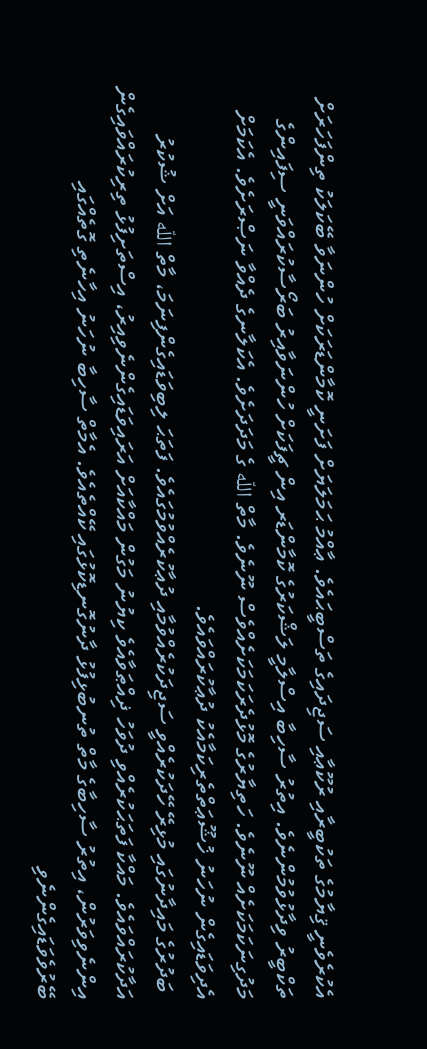އެކުރެވެނީ ޤިޔާމުގެ ތަކުބީރާއި ރުކޫޢާއި ސަޖިދައިގެ ތަސްބީޙައެވެ. ޢާއްމު ޙަމަލަޔަށް ފަށަނީ ކޮމާންޑަރަކަށް ހުންނަވާ ބޭކަލަކު ތިންފަހަރަށް ތަކްބީރު ވިދާޅުވުމުންނެވެ. އިތުރު ސާހިބާ އިސްލާމީ ލަޝްކަރުގެ ކޮމާންޑަރ އިން ޗީފަކަށް ހުންނަވާއިރު ބަރޯސާކުރައްވަނީ ސިފައިންގެ މަދުގިނަކަމަކަށެއް ނޫނެވެ. ހަތިޔާރުގެ މޮޅުދެރަކަމަކަށެއްވެސް ނޫނެވެ. މާތް اللّه ގެ މަދަދަށެވެ. އެކަލާނގެ ދެއްވާ ނަޞްރަށެވެ. އެކަމަށް އެދިވަޑައިގެން ނުހަނު ޚުޝޫޢަތްތެރިކަމާއެކު ދުޢާކުރައްވައެވެ.
 ބަދުރުގެ މައިދާނުގައި މުޅިރޭ ހޭދަކުރެއްވީ ސަޖިދަކުރެއްވުމާއި ދުޢާކުރެއްވުމުގައެވެ. ފަތަޙަ ލިބިވަޑައިގެންފިނަމަ، މާތް اللّه އަށް ޝުކުރު އަދާކުރައްވައެވެ. މައްކާ ފަތަޙަކުރެއްވި ދުވަހު ޛިއްޠަވާއެވެ ކިޔުނު މަގުން މައްކާއަށް އަރައިވަޑައިގެންނެވިއިރު، އިސްތަށިފުޅު ތިރިކުރައްވައިގެން އިންނެވިވަރުން، އިތުރު ސާހިބާގެ މާތް ތުނބުޅިފުޅު ދާނުގޮނޑިކޮޅުގައި ކޭއްތެއެވެ. އެމާތް ސާހިބާ ނުހަނު އިހާނެތި ގޮތެއްގައި ބޭރުވެވަޑައިގެންނެވި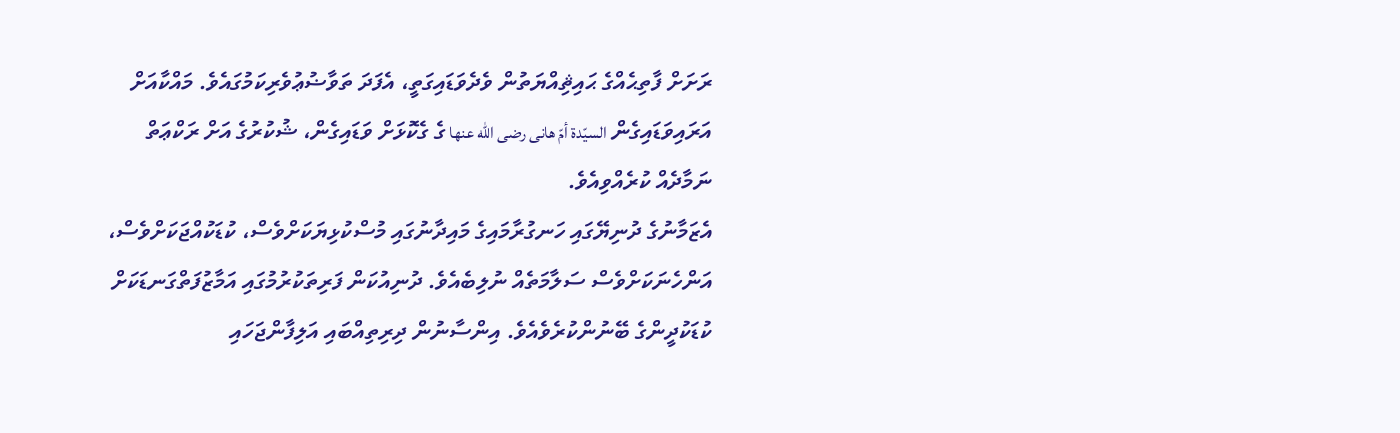ރަށަށް ފާތިޙެއްގެ ޙައިޘިއްޔަތުން ވެދެވަޑައިގަތީ، އެފަދަ ތަވާޟުޢުވެރިކަމުގައެވެ. މައްކާއަށް އަރައިވަޑައިގެން السيّدة أمّ هانى رضى اللّه عنها ގެ ގެކޮޅަށް ވަޑައިގެން، ޝުކުރުގެ އަށް ރަކްޢަތް ނަމާދެއް ކުރެއްވިއެވެ.
އެޒަމާނުގެ ދުނިޔޭގައި ހަނގުރާމައިގެ މައިދާނުގައި މުސްކުޅިޔަކަށްވެސް، ކުޑަކުއްޖަކަށްވެސް، އަންހެނަކަށްވެސް ސަލާމަތެއް ނުލިބެއެވެ. ދުނިއުކަން ފަރިތަކުރުމުގައި އަމާޒުފަތްގަނޑަކަށް ކުޑަކުދީންގެ ބޭނުންކުރެވެއެވެ. އިންސާނުން ދިރިތިއްބައި އަލިފާންޖަހައި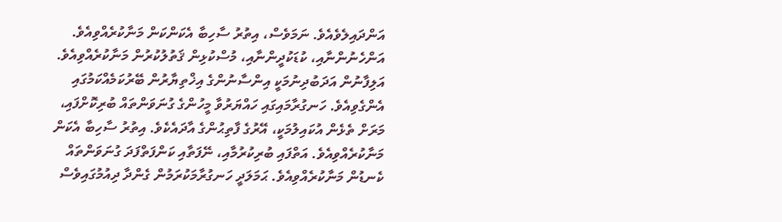އަންދައިލެވެއެވެ. ނަމަވެސް، އިތުރު ސާހިބާ އެކަންކަން މަނާކުރެއްވިއެވެ. އަންހެނުންނާއި، ކުޑަކުދީންނާއި، މުސްކުޅިން ޤަތުލުކުރުން މަނާކުރެއްވިއެވެ. އަލިފާނުން އަދަބުދިނުމަކީ އިންސާނުންގެ އިޚްތިޔާރުން ބޭރުކަމެއްކަމުގައި އެންގެވިއެވެ. ހަނގުރާމައިގައި ހައްޔަރުވާ މީހުންގެ ގުނަވަންތައް ބުރިކޮށްފައި، މަރަށް ތެޅެން އުކައިލުމަކީ، އޭރުގެ ފާތިޙުންގެ އާދައެކެވެ. އިތުރު ސާހިބާ އެކަން މަނާކުރެއްވިއެވެ. އަތްފައި ބުރިކުރުމާއި، ނޭފަތާއި ކަންފަތްފަދަ ގުނަވަންތައް ކެނޑުން މަނާކުރެއްވިއެވެ. ޙަމަލަދީ ހަނގުރާމަކުރަމުން ގެންދާ ދިއުމުގައިވެސް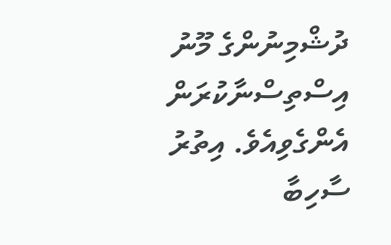ދުޝްމިނުންގެ މޫނު އިސްތިސްނާކުރަން އެންގެވިއެވެ. އިތުރު ސާހިބާ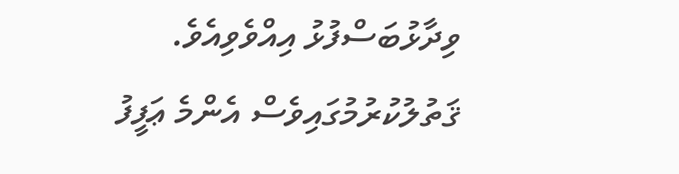ވިދާޅުބަސްފުޅު އިއްވެވިއެވެ. ޤަތުލުކުރުމުގައިވެސް އެންމެ ޢަފީފު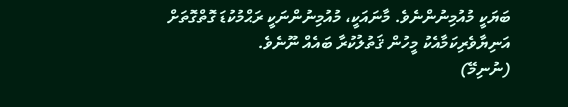ބަޔަކީ މުއުމިނުންނެވެ. މާނައަކީ، މުއުމިނުންނަކީ ރަޙްމުކުޑަ ގޮތްގޮތަށް އަނިޔާވެރިކަމާއެކު މީހުން ޤަތުލުކުރާ ބައެއް ނޫނެވެ.
(ނުނިމޭ)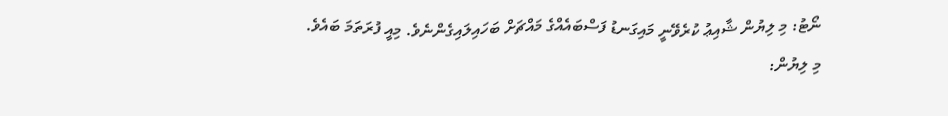ނޯޓު: މި ލިޔުން ޝާއިޢު ކުރެވޭނީ މައިގަނޑު ފަސްބައެއްގެ މައްޗަށް ބަހައިލައިގެންނެވެ. މިއީ ފުރަތަމަ ބައެވެ.
މި ލިޔުން: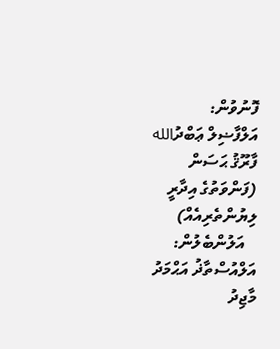ފޮނުވުން:    އަލްފާޟިލް ޢަބްދުالله ފާރޫޤު ޙަސަން (ފަންވަތުގެ އިދާރީ ލިޔުންތެރިއެއް)
   އަލުންބެލުން:  އަލްއުސްތާޛު އަޙްމަދު މާޖިދު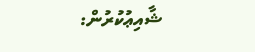ޝާއިޢުކުރުން: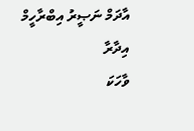އާދަމް ނަޞީރު އިބްރާހީމް
އިދާރާ
ވާހަކަ